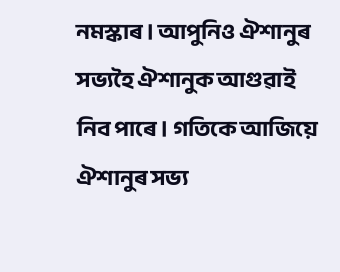নমস্কাৰ। আপুনিও ঐশানুৰ সভ্যহৈ ঐশানুক আগুৱাই নিব পাৰে। গতিকে আজিয়ে ঐশানুৰ সভ্য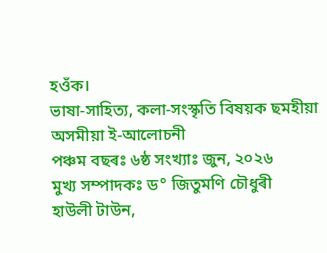হওঁক।
ভাষা-সাহিত্য, কলা-সংস্কৃতি বিষয়ক ছমহীয়া অসমীয়া ই-আলোচনী
পঞ্চম বছৰঃ ৬ষ্ঠ সংখ্যাঃ জুন, ২০২৬
মুখ্য সম্পাদকঃ ড° জিতুমণি চৌধুৰী
হাউলী টাউন,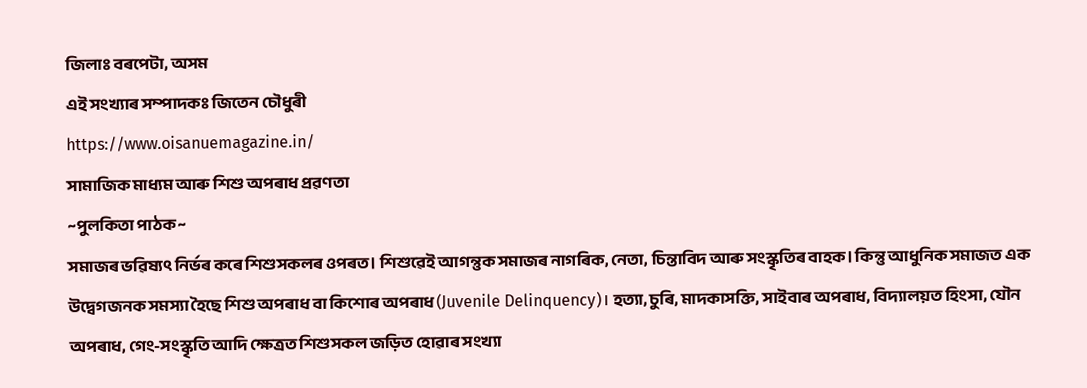জিলাঃ বৰপেটা, অসম
এই সংখ্যাৰ সম্পাদকঃ জিতেন চৌধুৰী
https://www.oisanuemagazine.in/
সামাজিক মাধ্যম আৰু শিশু অপৰাধ প্ৰৱণতা
~পুলকিতা পাঠক~
সমাজৰ ভৱিষ্যৎ নিৰ্ভৰ কৰে শিশুসকলৰ ওপৰত। শিশুৱেই আগন্তুক সমাজৰ নাগৰিক, নেতা, চিন্তাবিদ আৰু সংস্কৃতিৰ বাহক। কিন্তু আধুনিক সমাজত এক উদ্বেগজনক সমস্যা হৈছে শিশু অপৰাধ বা কিশোৰ অপৰাধ (Juvenile Delinquency)। হত্যা, চুৰি, মাদকাসক্তি, সাইবাৰ অপৰাধ, বিদ্যালয়ত হিংসা, যৌন অপৰাধ, গেং-সংস্কৃতি আদি ক্ষেত্ৰত শিশুসকল জড়িত হোৱাৰ সংখ্যা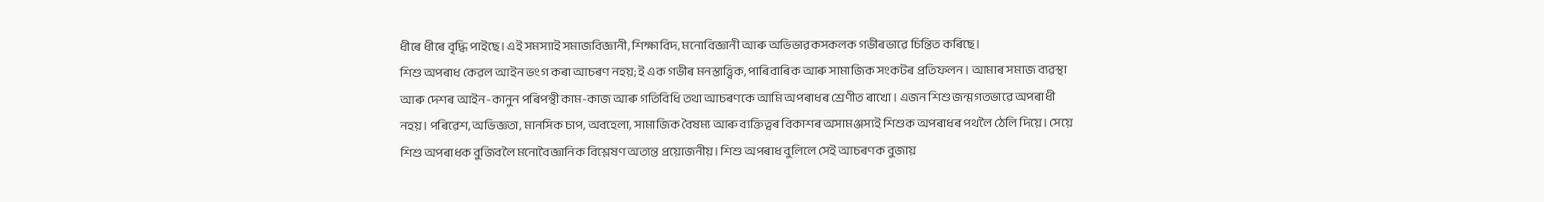ধীৰে ধীৰে বৃদ্ধি পাইছে। এই সমস্যাই সমাজবিজ্ঞানী, শিক্ষাবিদ, মনোবিজ্ঞানী আৰু অভিভাৱকসকলক গভীৰভাৱে চিন্তিত কৰিছে।
শিশু অপৰাধ কেৱল আইন ভংগ কৰা আচৰণ নহয়; ই এক গভীৰ মনস্তাত্ত্বিক, পাৰিবাৰিক আৰু সামাজিক সংকটৰ প্ৰতিফলন। আমাৰ সমাজ ব্যৱস্থা আৰু দেশৰ আইন-কানুন পৰিপন্থী কাম-কাজ আৰু গতিবিধি তথা আচৰণকে আমি অপৰাধৰ শ্ৰেণীত ৰাখো। এজন শিশু জন্মগতভাৱে অপৰাধী নহয়। পৰিৱেশ, অভিজ্ঞতা, মানসিক চাপ, অবহেলা, সামাজিক বৈষম্য আৰু ব্যক্তিত্বৰ বিকাশৰ অসামঞ্জস্যই শিশুক অপৰাধৰ পথলৈ ঠেলি দিয়ে। সেয়ে শিশু অপৰাধক বুজিবলৈ মনোবৈজ্ঞানিক বিশ্লেষণ অত্যন্ত প্ৰয়োজনীয়। শিশু অপৰাধ বুলিলে সেই আচৰণক বুজায়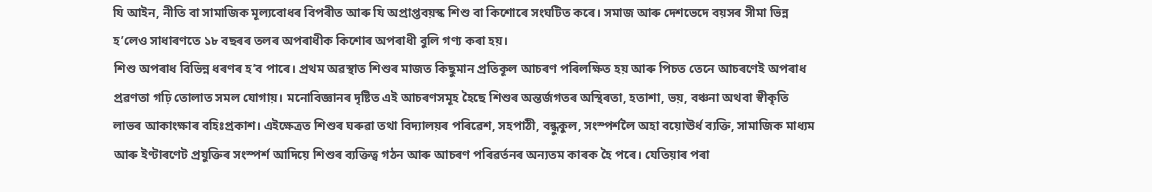যি আইন, নীতি বা সামাজিক মূল্যবোধৰ বিপৰীত আৰু যি অপ্ৰাপ্তবয়স্ক শিশু বা কিশোৰে সংঘটিত কৰে। সমাজ আৰু দেশভেদে বয়সৰ সীমা ভিন্ন হ’লেও সাধাৰণতে ১৮ বছৰৰ তলৰ অপৰাধীক কিশোৰ অপৰাধী বুলি গণ্য কৰা হয়।
শিশু অপৰাধ বিভিন্ন ধৰণৰ হ’ব পাৰে। প্ৰথম অৱস্থাত শিশুৰ মাজত কিছুমান প্ৰতিকূল আচৰণ পৰিলক্ষিত হয় আৰু পিচত তেনে আচৰণেই অপৰাধ প্ৰৱণতা গঢ়ি তোলাত সমল যোগায়। মনোবিজ্ঞানৰ দৃষ্টিত এই আচৰণসমূহ হৈছে শিশুৰ অন্তৰ্জগতৰ অস্থিৰতা, হতাশা, ভয়, বঞ্চনা অথবা স্বীকৃতি লাভৰ আকাংক্ষাৰ বহিঃপ্ৰকাশ। এইক্ষেত্ৰত শিশুৰ ঘৰুৱা তথা বিদ্যালয়ৰ পৰিৱেশ, সহপাঠী, বন্ধুকুল, সংস্পৰ্শলৈ অহা বয়োঊৰ্ধ ব্যক্তি, সামাজিক মাধ্যম আৰু ইণ্টাৰণেট প্ৰযুক্তিৰ সংস্পৰ্শ আদিয়ে শিশুৰ ব্যক্তিত্ব গঠন আৰু আচৰণ পৰিৱৰ্তনৰ অন্যতম কাৰক হৈ পৰে। যেতিয়াৰ পৰা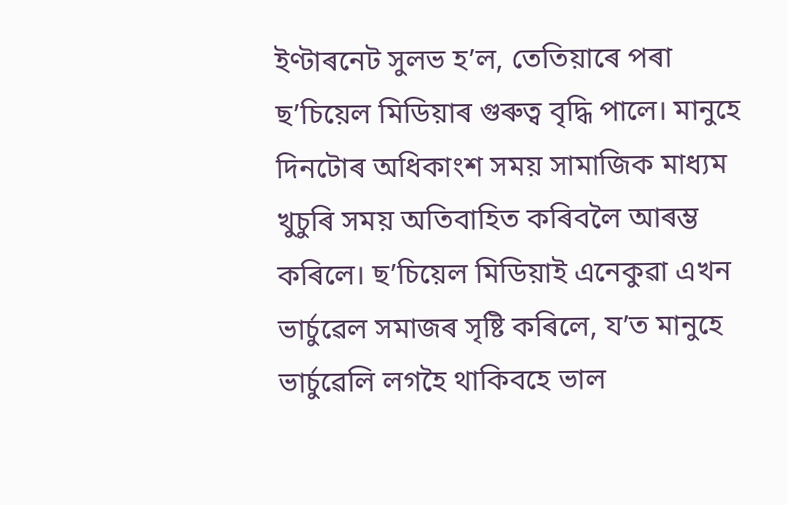ইণ্টাৰনেট সুলভ হ’ল, তেতিয়াৰে পৰা ছ’চিয়েল মিডিয়াৰ গুৰুত্ব বৃদ্ধি পালে। মানুহে দিনটোৰ অধিকাংশ সময় সামাজিক মাধ্যম খুচুৰি সময় অতিবাহিত কৰিবলৈ আৰম্ভ কৰিলে। ছ’চিয়েল মিডিয়াই এনেকুৱা এখন ভাৰ্চুৱেল সমাজৰ সৃষ্টি কৰিলে, য’ত মানুহে ভাৰ্চুৱেলি লগহৈ থাকিবহে ভাল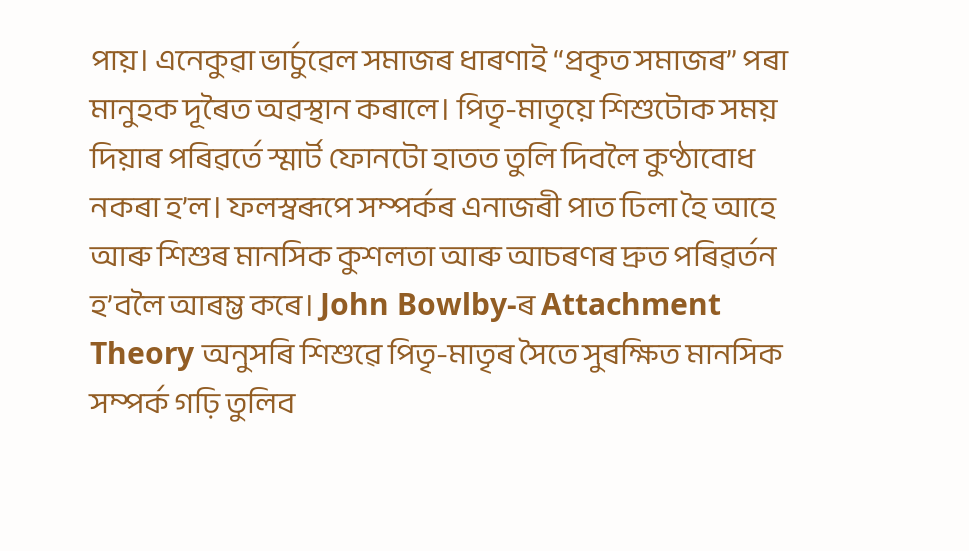পায়। এনেকুৱা ভাৰ্চুৱেল সমাজৰ ধাৰণাই “প্ৰকৃত সমাজৰ” পৰা মানুহক দূৰৈত অৱস্থান কৰালে। পিতৃ-মাতৃয়ে শিশুটোক সময় দিয়াৰ পৰিৱৰ্তে স্মাৰ্ট ফোনটো হাতত তুলি দিবলৈ কুণ্ঠাবোধ নকৰা হ’ল। ফলস্বৰূপে সম্পৰ্কৰ এনাজৰী পাত ঢিলা হৈ আহে আৰু শিশুৰ মানসিক কুশলতা আৰু আচৰণৰ দ্ৰুত পৰিৱৰ্তন হ’বলৈ আৰম্ভ কৰে। John Bowlby-ৰ Attachment Theory অনুসৰি শিশুৱে পিতৃ-মাতৃৰ সৈতে সুৰক্ষিত মানসিক সম্পৰ্ক গঢ়ি তুলিব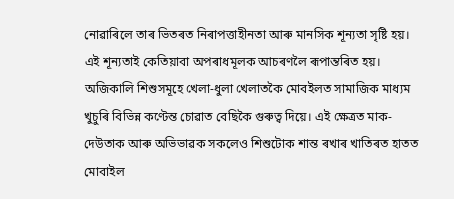নোৱাৰিলে তাৰ ভিতৰত নিৰাপত্তাহীনতা আৰু মানসিক শূন্যতা সৃষ্টি হয়। এই শূন্যতাই কেতিয়াবা অপৰাধমূলক আচৰণলৈ ৰূপান্তৰিত হয়।
অজিকালি শিশুসমূহে খেলা-ধুলা খেলাতকৈ মোবইলত সামাজিক মাধ্যম খুচুৰি বিভিন্ন কণ্টেন্ত চোৱাত বেছিকৈ গুৰুত্ব দিয়ে। এই ক্ষেত্ৰত মাক-দেউতাক আৰু অভিভাৱক সকলেও শিশুটোক শান্ত ৰখাৰ খাতিৰত হাতত মোবাইল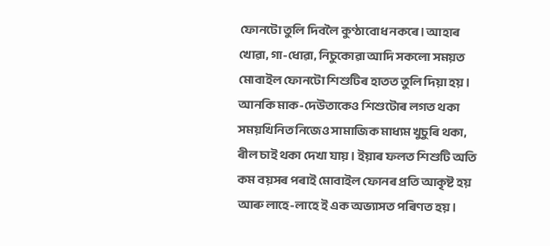ফোনটো তুলি দিবলৈ কুণ্ঠাবোধ নকৰে। আহাৰ খোৱা, গা-ধোৱা, নিচুকোৱা আদি সকলো সময়ত মোবাইল ফোনটো শিশুটিৰ হাতত তুলি দিয়া হয়। আনকি মাক-দেউতাকেও শিশুটোৰ লগত থকা সময়খিনিত নিজেও সামাজিক মাধ্যম খুচুৰি থকা, ৰীল চাই থকা দেখা যায়। ইয়াৰ ফলত শিশুটি অতি কম বয়সৰ পৰাই মোবাইল ফোনৰ প্ৰতি আকৃষ্ট হয় আৰু লাহে-লাহে ই এক অভ্যাসত পৰিণত হয়।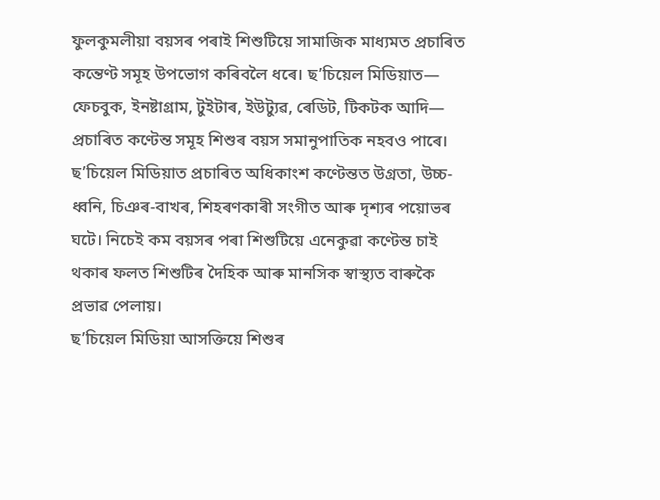ফুলকুমলীয়া বয়সৰ পৰাই শিশুটিয়ে সামাজিক মাধ্যমত প্ৰচাৰিত কন্তেণ্ট সমূহ উপভোগ কৰিবলৈ ধৰে। ছ’চিয়েল মিডিয়াত— ফেচবুক, ইনষ্টাগ্ৰাম, টুইটাৰ, ইউট্যুৱ, ৰেডিট, টিকটক আদি— প্ৰচাৰিত কণ্টেন্ত সমূহ শিশুৰ বয়স সমানুপাতিক নহবও পাৰে। ছ’চিয়েল মিডিয়াত প্ৰচাৰিত অধিকাংশ কণ্টেন্তত উগ্ৰতা, উচ্চ-ধ্বনি, চিঞৰ-বাখৰ, শিহৰণকাৰী সংগীত আৰু দৃশ্যৰ পয়োভৰ ঘটে। নিচেই কম বয়সৰ পৰা শিশুটিয়ে এনেকুৱা কণ্টেন্ত চাই থকাৰ ফলত শিশুটিৰ দৈহিক আৰু মানসিক স্বাস্থ্যত বাৰুকৈ প্ৰভাৱ পেলায়।
ছ’চিয়েল মিডিয়া আসক্তিয়ে শিশুৰ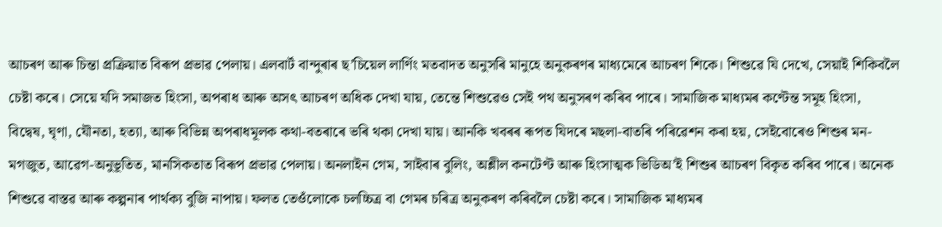আচৰণ আৰু চিন্তা প্ৰক্ৰিয়াত বিৰূপ প্ৰভাৱ পেলায়। এলবাৰ্ট বান্দুৰাৰ ছ’চিয়েল লাৰ্ণিং মতবাদত অনুসৰি মানুহে অনুকৰণৰ মাধ্যমেৰে আচৰণ শিকে। শিশুৱে যি দেখে, সেয়াই শিকিবলৈ চেষ্টা কৰে। সেয়ে যদি সমাজত হিংসা, অপৰাধ আৰু অসৎ আচৰণ অধিক দেখা যায়, তেন্তে শিশুৱেও সেই পথ অনুসৰণ কৰিব পাৰে। সামাজিক মাধ্যমৰ কণ্টেন্ত সমূহ হিংসা, বিদ্বেষ, ঘৃণা, যৌনতা, হত্যা, আৰু বিভিন্ন অপৰাধমূলক কথা-বতৰাৰে ভৰি থকা দেখা যায়। আনকি খবৰৰ ৰূপত যিদৰে মছলা-বাতৰি পৰিৱেশন কৰা হয়, সেইবোৰেও শিশুৰ মন-মগজুত, আৱেগ-অনুভূতিত, মানসিকতাত বিৰূপ প্ৰভাৱ পেলায়। অনলাইন গেম, সাইবাৰ বুলিং, অশ্লীল কনটেণ্ট আৰু হিংসাত্মক ভিডিঅ’ই শিশুৰ আচৰণ বিকৃত কৰিব পাৰে। অনেক শিশুৱে বাস্তৱ আৰু কল্পনাৰ পাৰ্থক্য বুজি নাপায়। ফলত তেওঁলোকে চলচ্চিত্ৰ বা গেমৰ চৰিত্ৰ অনুকৰণ কৰিবলৈ চেষ্টা কৰে। সামাজিক মাধ্যমৰ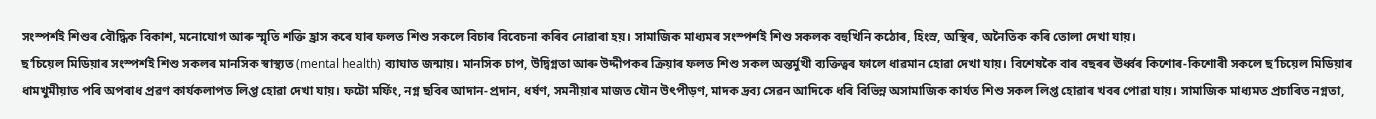সংস্পৰ্শই শিশুৰ বৌদ্ধিক বিকাশ, মনোযোগ আৰু স্মৃতি শক্তি হ্ৰাস কৰে যাৰ ফলত শিশু সকলে বিচাৰ বিবেচনা কৰিব নোৱাৰা হয়। সামাজিক মাধ্যমৰ সংস্পৰ্শই শিশু সকলক বহুখিনি কঠোৰ, হিংস্ৰ, অস্থিৰ, অনৈতিক কৰি তোলা দেখা যায়।
ছ’চিয়েল মিডিয়াৰ সংস্পৰ্শই শিশু সকলৰ মানসিক স্বাস্থ্যত (mental health) ব্যাঘাত জন্মায়। মানসিক চাপ, উদ্বিগ্নতা আৰু উদ্দীপকৰ ক্ৰিয়াৰ ফলত শিশু সকল অন্তৰ্মুখী ব্যক্তিত্বৰ ফালে ধাৱমান হোৱা দেখা যায়। বিশেষকৈ বাৰ বছৰৰ ঊৰ্ধ্বৰ কিশোৰ-কিশোৰী সকলে ছ’চিয়েল মিডিয়াৰ ধামখুমীয়াত পৰি অপৰাধ প্ৰৱণ কাৰ্যকলাপত লিপ্ত হোৱা দেখা যায়। ফটো মৰ্ফিং, নগ্ন ছবিৰ আদান-প্ৰদান, ধৰ্ষণ, সমনীয়াৰ মাজত যৌন উৎপীড়ণ, মাদক দ্ৰব্য সেৱন আদিকে ধৰি বিভিন্ন অসামাজিক কাৰ্যত শিশু সকল লিপ্ত হোৱাৰ খবৰ পোৱা যায়। সামাজিক মাধ্যমত প্ৰচাৰিত নগ্নতা,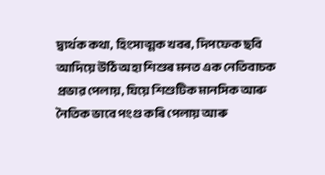দ্ব্যৰ্থক কথা, হিংসাত্মক খবৰ, দিপফেক ছবি আদিয়ে উঠি অহা শিশুৰ মনত এক নেতিবাচক প্ৰভাৱ পেলায়, যিয়ে শিশুটিক মানসিক আৰু নৈতিক ভাবে পংগু কৰি পেলায় আৰু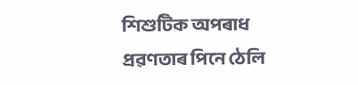শিশুটিক অপৰাধ প্ৰৱণতাৰ পিনে ঠেলি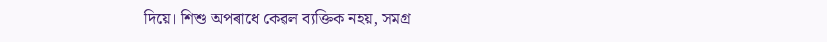দিয়ে। শিশু অপৰাধে কেৱল ব্যক্তিক নহয়, সমগ্ৰ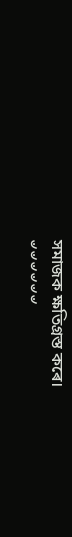সমাজক ক্ষতিগ্ৰস্ত কৰে।
৺৺৺৺৺৺